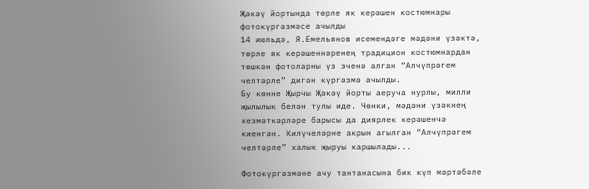Җәкәү йортында төрле як керәшен костюмнары фотокүргәзмәсе ачылды
14 июльдә, Я.Емельянов исемендәге мәдәни үзәктә, төрле як керәшеннәренең традицион костюмнардан төшкән фотоларны үз эченә алган “Алчүпрәгем челтәрле” дигән күргәзмә ачылды.
Бу көнне Җырчы Җәкәү йорты аеруча нурлы, милли җылылык белән тулы иде. Чөнки, мәдәни үзәкнең хезмәткәрләре барысы да диярлек керәшенчә киенгән. Килүчеләрне акрын агылган “Алчүпрәгем челтәрле” халык җыруы каршылады...

Фотокүргәзмәне ачу тантанасына бик күп мәртәбәле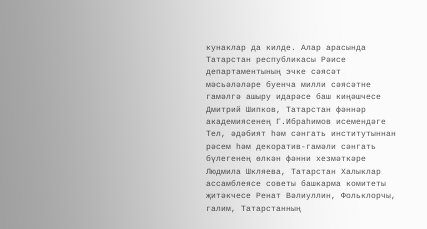кунаклар да килде. Алар арасында Татарстан республикасы Рәисе департаментының эчке сәясәт мәсьәләләре буенча милли сәясәтне гамәлгә ашыру идарәсе баш киңәшчесе Дмитрий Шипков, Татарстан фәннәр академиясенең Г.Ибраһимов исемендәге Тел, әдәбият һәм сәнгать институтыннан рәсем һәм декоратив-гамәли сәнгать бүлегенең өлкән фәнни хезмәткәре Людмила Шкляева, Татарстан Халыклар ассамблеясе советы башкарма комитеты җитәкчесе Ренат Вәлиуллин, Фольклорчы, галим, Татарстанның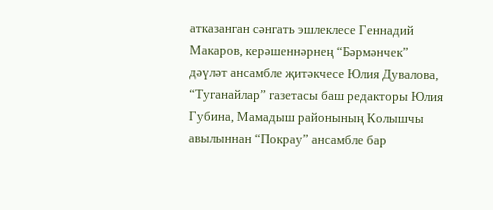атказанган сәнгать эшлеклесе Геннадий Макаров, керәшеннәрнең “Бәрмәнчек” дәүләт ансамбле җитәкчесе Юлия Дувалова, “Туганайлар” газетасы баш редакторы Юлия Губина, Мамадыш районының Колышчы авылыннан “Покрау” ансамбле бар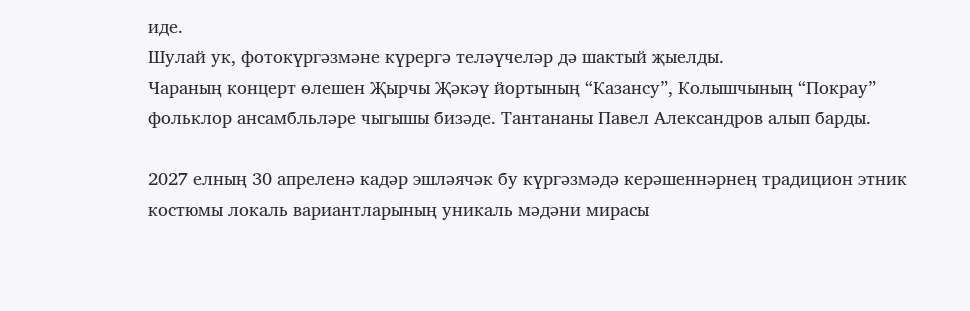иде.
Шулай ук, фотокүргәзмәне күрергә теләүчеләр дә шактый җыелды.
Чараның концерт өлешен Җырчы Җәкәү йортының “Казансу”, Колышчының “Покрау” фольклор ансамбльләре чыгышы бизәде. Тантананы Павел Александров алып барды.

2027 елның 30 апреленә кадәр эшләячәк бу күргәзмәдә керәшеннәрнең традицион этник костюмы локаль вариантларының уникаль мәдәни мирасы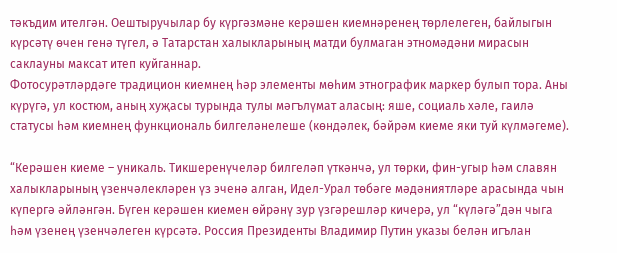тәкъдим ителгән. Оештыручылар бу күргәзмәне керәшен киемнәренең төрлелеген, байлыгын күрсәтү өчен генә түгел, ә Татарстан халыкларының матди булмаган этномәдәни мирасын саклауны максат итеп куйганнар.
Фотосурәтләрдәге традицион киемнең һәр элементы мөһим этнографик маркер булып тора. Аны күрүгә, ул костюм, аның хуҗасы турында тулы мәгълүмат аласың: яше, социаль хәле, гаилә статусы һәм киемнең функциональ билгеләнелеше (көндәлек, бәйрәм киеме яки туй күлмәгеме).

“Керәшен киеме – уникаль. Тикшеренүчеләр билгеләп үткәнчә, ул төрки, фин-угыр һәм славян халыкларының үзенчәлекләрен үз эченә алган, Идел-Урал төбәге мәдәниятләре арасында чын күпергә әйләнгән. Бүген керәшен киемен өйрәнү зур үзгәрешләр кичерә, ул “күләгә”дән чыга һәм үзенең үзенчәлеген күрсәтә. Россия Президенты Владимир Путин указы белән игълан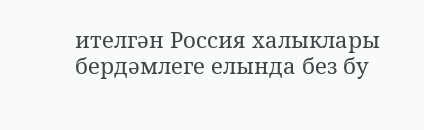ителгән Россия халыклары бердәмлеге елында без бу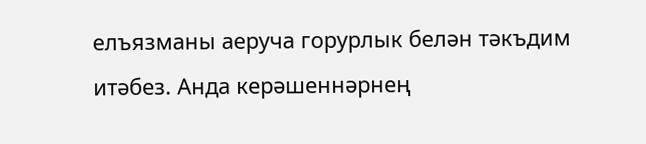елъязманы аеруча горурлык белән тәкъдим итәбез. Анда керәшеннәрнең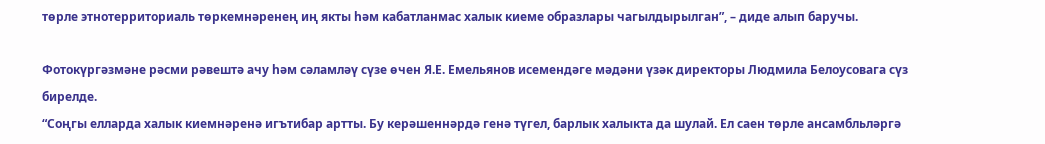төрле этнотерриториаль төркемнәренең иң якты һәм кабатланмас халык киеме образлары чагылдырылган”, – диде алып баручы.

Фотокүргәзмәне рәсми рәвештә ачу һәм сәламләү сүзе өчен Я.Е. Емельянов исемендәге мәдәни үзәк директоры Людмила Белоусовага сүз бирелде.
“Соңгы елларда халык киемнәренә игътибар артты. Бу керәшеннәрдә генә түгел, барлык халыкта да шулай. Ел саен төрле ансамбльләргә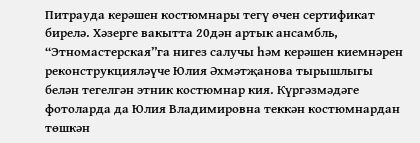Питрауда керәшен костюмнары тегү өчен сертификат бирелә. Хәзерге вакытта 20дән артык ансамбль, “Этномастерская”га нигез салучы һәм керәшен киемнәрен реконструкцияләүче Юлия Әхмәтҗанова тырышлыгы белән тегелгән этник костюмнар кия. Күргәзмәдәге фотоларда да Юлия Владимировна теккән костюмнардан төшкән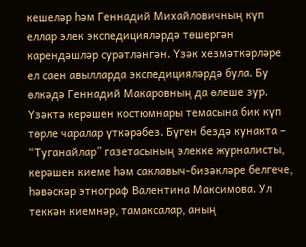кешеләр һәм Геннадий Михайловичның күп еллар элек экспедицияләрдә төшергән карендәшләр сурәтләнгән. Үзәк хезмәткәрләре ел саен авылларда экспедицияләрдә була. Бу өлкәдә Геннадий Макаровның да өлеше зур. Үзәктә керәшен костюмнары темасына бик күп төрле чаралар үткәрәбез. Бүген бездә кунакта – “Туганайлар” газетасының элекке журналисты, керәшен киеме һәм саклавыч-бизәкләре белгече, һәвәскәр этнограф Валентина Максимова. Ул теккән киемнәр, тамаксалар, аның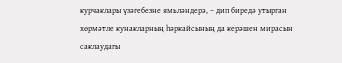курчаклары үзәгебезне ямьләндерә, – дип биредә утырган хөрмәтле кунакларның һәркайсының да керәшен мирасын саклаудагы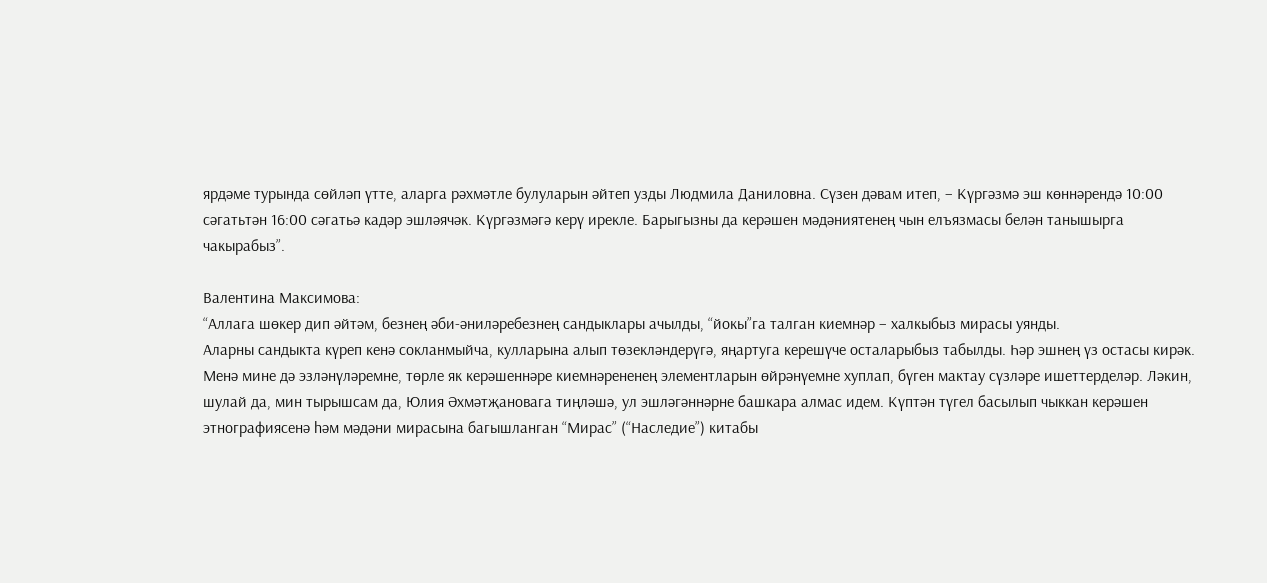ярдәме турында сөйләп үтте, аларга рәхмәтле булуларын әйтеп узды Людмила Даниловна. Сүзен дәвам итеп, – Күргәзмә эш көннәрендә 10:00 сәгатьтән 16:00 сәгатьә кадәр эшләячәк. Күргәзмәгә керү ирекле. Барыгызны да керәшен мәдәниятенең чын елъязмасы белән танышырга чакырабыз”.

Валентина Максимова:
“Аллага шөкер дип әйтәм, безнең әби-әниләребезнең сандыклары ачылды, “йокы”га талган киемнәр – халкыбыз мирасы уянды.
Аларны сандыкта күреп кенә сокланмыйча, кулларына алып төзекләндерүгә, яңартуга керешүче осталарыбыз табылды. Һәр эшнең үз остасы кирәк. Менә мине дә эзләнүләремне, төрле як керәшеннәре киемнәрененең элементларын өйрәнүемне хуплап, бүген мактау сүзләре ишеттерделәр. Ләкин, шулай да, мин тырышсам да, Юлия Әхмәтҗановага тиңләшә, ул эшләгәннәрне башкара алмас идем. Күптән түгел басылып чыккан керәшен этнографиясенә һәм мәдәни мирасына багышланган “Мирас” (“Наследие”) китабы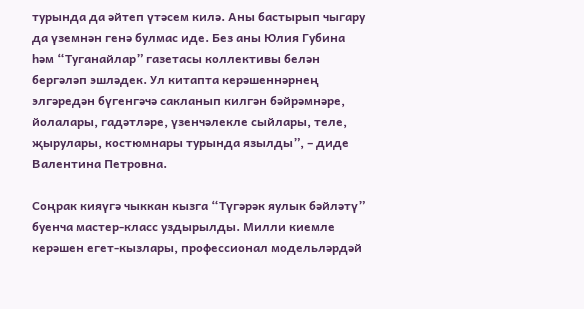турында да әйтеп үтәсем килә. Аны бастырып чыгару да үземнән генә булмас иде. Без аны Юлия Губина һәм “Туганайлар” газетасы коллективы белән бергәләп эшләдек. Ул китапта керәшеннәрнең элгәредән бүгенгәчә сакланып килгән бәйрәмнәре, йолалары, гадәтләре, үзенчәлекле сыйлары, теле, җырулары, костюмнары турында язылды”, – диде Валентина Петровна.

Соңрак кияүгә чыккан кызга “Түгәрәк яулык бәйләтү” буенча мастер-класс уздырылды. Милли киемле керәшен егет-кызлары, профессионал модельләрдәй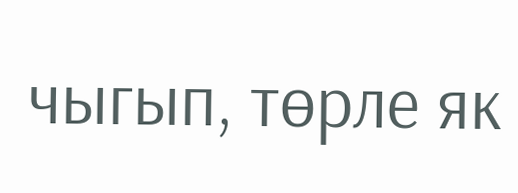чыгып, төрле як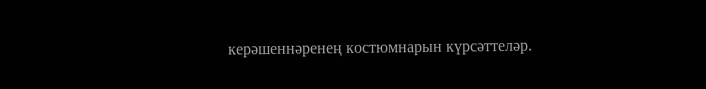керәшеннәренең костюмнарын күрсәттеләр.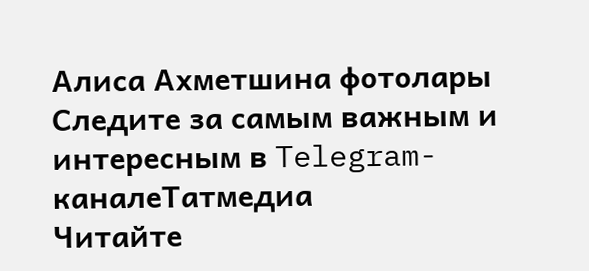Алиса Ахметшина фотолары
Следите за самым важным и интересным в Telegram-каналеТатмедиа
Читайте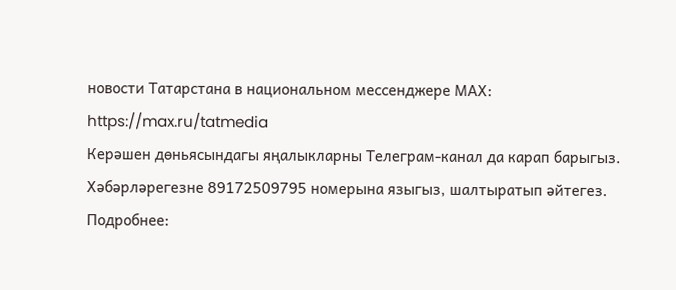новости Татарстана в национальном мессенджере MАХ: https://max.ru/tatmedia
Керәшен дөньясындагы яңалыкларны Телеграм-канал да карап барыгыз.
Хәбәрләрегезне 89172509795 номерына языгыз, шалтыратып әйтегез.
Подробнее: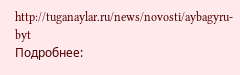http://tuganaylar.ru/news/novosti/aybagyru-byt
Подробнее: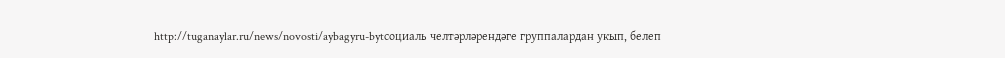http://tuganaylar.ru/news/novosti/aybagyru-bytсоциаль челтәрләрендәге группалардан укып, белеп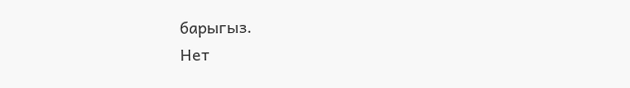барыгыз.
Нет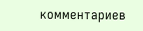комментариев